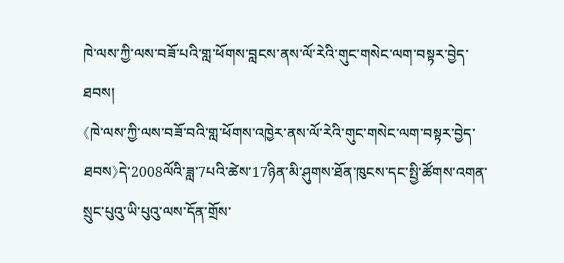ཁེ་ལས་ཀྱི་ལས་བཟོ་པའི་གླ་ཕོགས་བླངས་ནས་ལོ་རེའི་གུང་གསེང་ལག་བསྟར་བྱེད་ཐབས།
《ཁེ་ལས་ཀྱི་ལས་བཟོ་བའི་གླ་ཕོགས་འཁྱེར་ནས་ལོ་རེའི་གུང་གསེང་ལག་བསྟར་བྱེད་ཐབས》དེ་2008ལོའི་ཟླ་7པའི་ཚེས་17ཉིན་མི་ཤུགས་ཐོན་ཁུངས་དང་སྤྱི་ཚོགས་འགན་སྲུང་པུའུ་ཡི་པུའུ་ལས་དོན་གྲོས་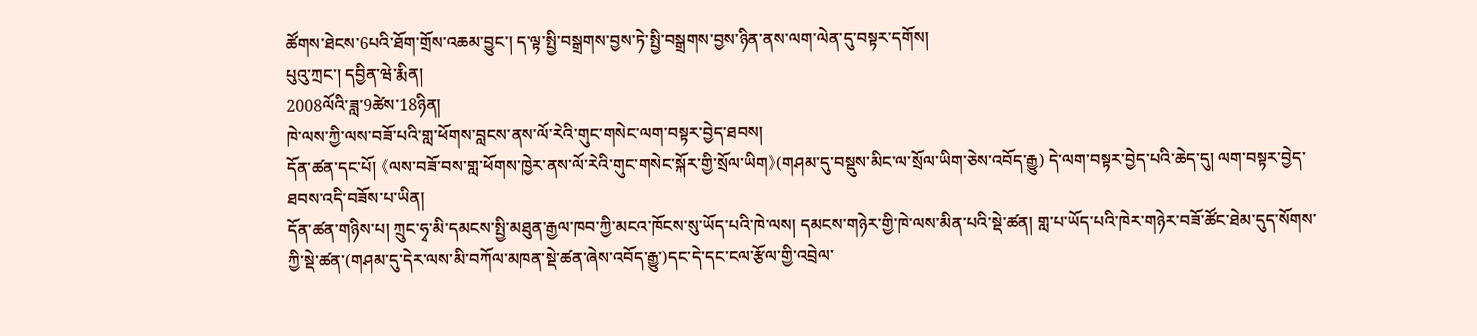ཚོགས་ཐེངས་6པའི་ཐོག་གྲོས་འཆམ་བྱུང་། ད་ལྟ་སྤྱི་བསྒྲགས་བྱས་ཏེ་སྤྱི་བསྒྲགས་བྱས་ཉིན་ནས་ལག་ལེན་དུ་བསྟར་དགོས།
པུའུ་ཀྲང་། དབྱིན་ཝེ་རྨིན།
2008ལོའི་ཟླ་9ཚེས་18ཉིན།
ཁེ་ལས་ཀྱི་ལས་བཟོ་པའི་གླ་ཕོགས་བླངས་ནས་ལོ་རེའི་གུང་གསེང་ལག་བསྟར་བྱེད་ཐབས།
དོན་ཚན་དང་པོ། 《ལས་བཟོ་བས་གླ་ཕོགས་ཁྱེར་ནས་ལོ་རེའི་གུང་གསེང་སྐོར་གྱི་སྲོལ་ཡིག》(གཤམ་དུ་བསྡུས་མིང་ལ་སྲོལ་ཡིག་ཅེས་འབོད་རྒྱུ) དེ་ལག་བསྟར་བྱེད་པའི་ཆེད་དུ། ལག་བསྟར་བྱེད་ཐབས་འདི་བཟོས་པ་ཡིན།
དོན་ཚན་གཉིས་པ། ཀྲུང་ཧྭ་མི་དམངས་སྤྱི་མཐུན་རྒྱལ་ཁབ་ཀྱི་མངའ་ཁོངས་སུ་ཡོད་པའི་ཁེ་ལས། དམངས་གཉེར་གྱི་ཁེ་ལས་མིན་པའི་སྡེ་ཚན། གླ་པ་ཡོད་པའི་ཁེར་གཉེར་བཟོ་ཚོང་ཐེམ་དུད་སོགས་ཀྱི་སྡེ་ཚན་(གཤམ་དུ་དེར་ལས་མི་བཀོལ་མཁན་སྡེ་ཚན་ཞེས་འབོད་རྒྱུ་)དང་དེ་དང་ངལ་རྩོལ་གྱི་འབྲེལ་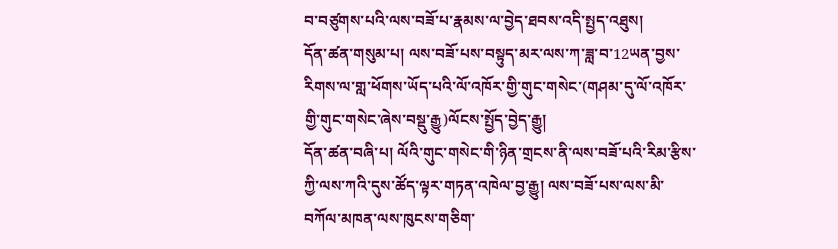བ་བཙུགས་པའི་ལས་བཟོ་པ་རྣམས་ལ་བྱེད་ཐབས་འདི་སྤྱད་འཐུས།
དོན་ཚན་གསུམ་པ། ལས་བཟོ་པས་བསྟུད་མར་ལས་ཀ་ཟླ་བ་12ཡན་བྱས་རིགས་ལ་གླ་ཕོགས་ཡོད་པའི་ལོ་འཁོར་གྱི་གུང་གསེང་(གཤམ་དུ་ལོ་འཁོར་གྱི་གུང་གསེང་ཞེས་བསྡུ་རྒྱུ)ལོངས་སྤྱོད་བྱེད་རྒྱུ།
དོན་ཚན་བཞི་པ། ལོའི་གུང་གསེང་གི་ཉིན་གྲངས་ནི་ལས་བཟོ་པའི་རིམ་རྩིས་ཀྱི་ལས་ཀའི་དུས་ཚོད་ལྟར་གཏན་འཁེལ་བྱ་རྒྱུ། ལས་བཟོ་པས་ལས་མི་བཀོལ་མཁན་ལས་ཁུངས་གཅིག་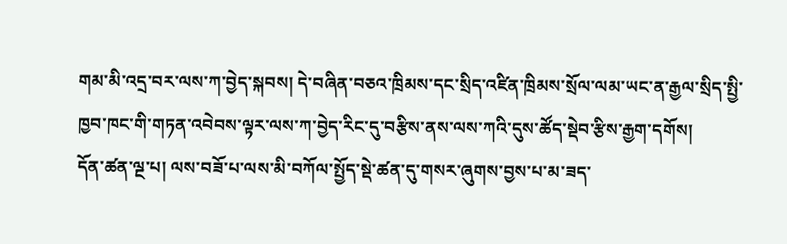གམ་མི་འདྲ་བར་ལས་ཀ་བྱེད་སྐབས། དེ་བཞིན་བཅའ་ཁྲིམས་དང་སྲིད་འཛིན་ཁྲིམས་སྲོལ་ལམ་ཡང་ན་རྒྱལ་སྲིད་སྤྱི་ཁྱབ་ཁང་གི་གཏན་འབེབས་ལྟར་ལས་ཀ་བྱེད་རིང་དུ་བརྩིས་ནས་ལས་ཀའི་དུས་ཚོད་སྡེབ་རྩིས་རྒྱག་དགོས།
དོན་ཚན་ལྔ་པ། ལས་བཟོ་པ་ལས་མི་བཀོལ་སྤྱོད་སྡེ་ཚན་དུ་གསར་ཞུགས་བྱས་པ་མ་ཟད་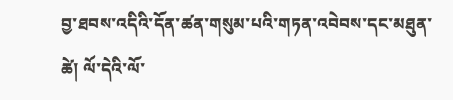བྱ་ཐབས་འདིའི་དོན་ཚན་གསུམ་པའི་གཏན་འབེབས་དང་མཐུན་ཚེ། ལོ་དེའི་ལོ་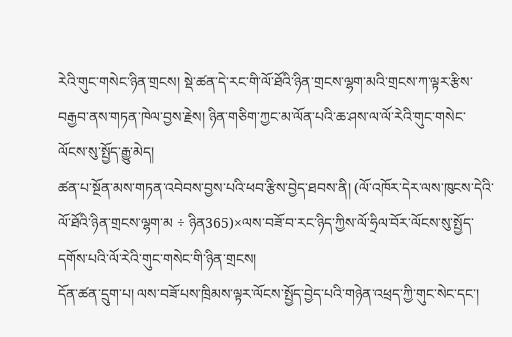རེའི་གུང་གསེང་ཉིན་གྲངས། སྡེ་ཚན་དེ་རང་གི་ལོ་ཐོའི་ཉིན་གྲངས་ལྷག་མའི་གྲངས་ཀ་ལྟར་རྩིས་བརྒྱབ་ནས་གཏན་ཁེལ་བྱས་རྗེས། ཉིན་གཅིག་ཀྱང་མ་ལོན་པའི་ཆ་ཤས་ལ་ལོ་རེའི་གུང་གསེང་ལོངས་སུ་སྤྱོད་རྒྱུ་མེད།
ཚན་པ་སྔོན་མས་གཏན་འབེབས་བྱས་པའི་ཕབ་རྩིས་བྱེད་ཐབས་ནི། (ལོ་འཁོར་དེར་ལས་ཁུངས་དེའི་ལོ་ཐོའི་ཉིན་གྲངས་ལྷག་མ ÷ ཉིན365)×ལས་བཟོ་བ་རང་ཉིད་ཀྱིས་ལོ་ཧྲིལ་བོར་ལོངས་སུ་སྤྱོད་དགོས་པའི་ལོ་རེའི་གུང་གསེང་གི་ཉིན་གྲངས།
དོན་ཚན་དྲུག་པ། ལས་བཟོ་པས་ཁྲིམས་ལྟར་ལོངས་སྤྱོད་བྱེད་པའི་གཉེན་འཕྲད་ཀྱི་གུང་སེང་དང་།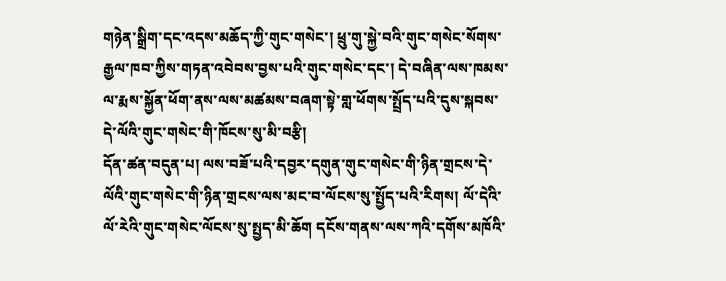གཉེན་སྒྲིག་དང་འདས་མཆོད་ཀྱི་གུང་གསེང་། ཕྲུ་གུ་སྐྱེ་བའི་གུང་གསེང་སོགས་རྒྱལ་ཁབ་ཀྱིས་གཏན་འབེབས་བྱས་པའི་གུང་གསེང་དང་། དེ་བཞིན་ལས་ཁམས་ལ་རྨས་སྐྱོན་ཕོག་ནས་ལས་མཚམས་བཞག་སྟེ་གླ་ཕོགས་སྤྲོད་པའི་དུས་སྐབས་དེ་ལོའི་གུང་གསེང་གི་ཁོངས་སུ་མི་བརྩི།
དོན་ཚན་བདུན་པ། ལས་བཟོ་པའི་དབྱར་དགུན་གུང་གསེང་གི་ཉིན་གྲངས་དེ་ལོའི་གུང་གསེང་གི་ཉིན་གྲངས་ལས་མང་བ་ལོངས་སུ་སྤྱོད་པའི་རིགས། ལོ་དེའི་ལོ་རེའི་གུང་གསེང་ལོངས་སུ་སྤྱད་མི་ཆོག དངོས་གནས་ལས་ཀའི་དགོས་མཁོའི་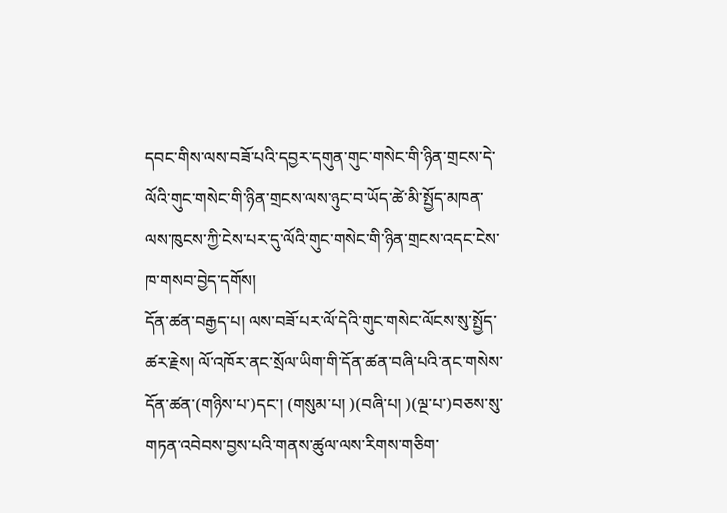དབང་གིས་ལས་བཟོ་པའི་དབྱར་དགུན་གུང་གསེང་གི་ཉིན་གྲངས་དེ་ལོའི་གུང་གསེང་གི་ཉིན་གྲངས་ལས་ཉུང་བ་ཡོད་ཚེ་མི་སྤྱོད་མཁན་ལས་ཁུངས་ཀྱི་ངེས་པར་དུ་ལོའི་གུང་གསེང་གི་ཉིན་གྲངས་འདང་ངེས་ཁ་གསབ་བྱེད་དགོས།
དོན་ཚན་བརྒྱད་པ། ལས་བཟོ་པར་ལོ་དེའི་གུང་གསེང་ལོངས་སུ་སྤྱོད་ཚར་རྗེས། ལོ་འཁོར་ནང་སྲོལ་ཡིག་གི་དོན་ཚན་བཞི་པའི་ནང་གསེས་དོན་ཚན་(གཉིས་པ་)དང་། (གསུམ་པ། )(བཞི་པ། )(ལྔ་པ་)བཅས་སུ་གཏན་འབེབས་བྱས་པའི་གནས་ཚུལ་ལས་རིགས་གཅིག་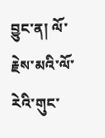བྱུང་ན། ལོ་རྗེས་མའི་ལོ་རེའི་གུང་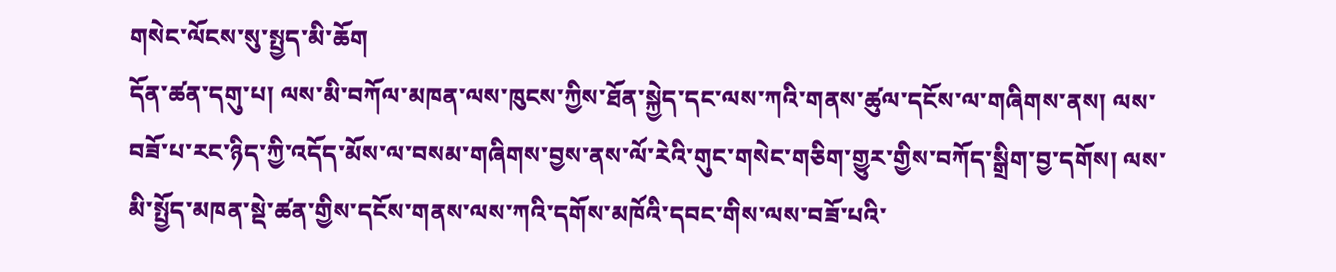གསེང་ལོངས་སུ་སྤྱད་མི་ཆོག
དོན་ཚན་དགུ་པ། ལས་མི་བཀོལ་མཁན་ལས་ཁུངས་ཀྱིས་ཐོན་སྐྱེད་དང་ལས་ཀའི་གནས་ཚུལ་དངོས་ལ་གཞིགས་ནས། ལས་བཟོ་པ་རང་ཉིད་ཀྱི་འདོད་མོས་ལ་བསམ་གཞིགས་བྱས་ནས་ལོ་རེའི་གུང་གསེང་གཅིག་གྱུར་གྱིས་བཀོད་སྒྲིག་བྱ་དགོས། ལས་མི་སྤྱོད་མཁན་སྡེ་ཚན་གྱིས་དངོས་གནས་ལས་ཀའི་དགོས་མཁོའི་དབང་གིས་ལས་བཟོ་པའི་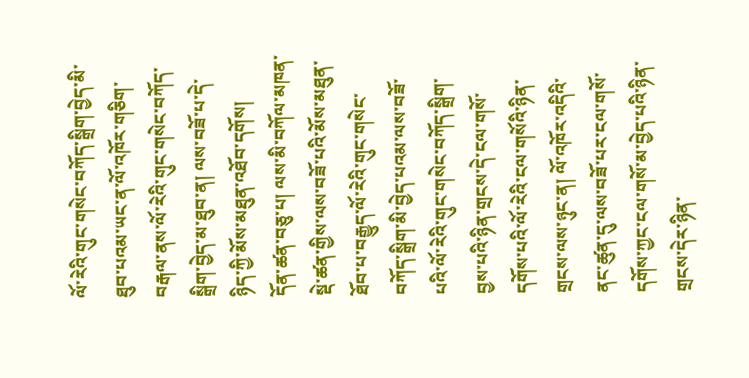ལོ་རེའི་གུང་གསེང་བཀོད་སྒྲིག་བྱེད་མི་ཐུབ་པའམ་ཡང་ན་ལོ་འཁོར་གཅིག་བརྒལ་ནས་ལོ་རེའི་གུང་གསེང་བཀོད་སྒྲིག་བྱེད་མ་ཐུབ་ན། ལས་བཟོ་པ་དེ་ཉིད་ཀྱི་མོས་མཐུན་འཐོབ་དགོས།
དོན་ཚན་བཅུ་པ། ལས་མི་བཀོལ་མཁན་སྡེ་ཚན་གྱིས་ལས་བཟོ་པའི་མོས་མཐུན་ཐོབ་པ་བརྒྱུད་ལོ་རེའི་གུང་གསེང་བཀོད་སྒྲིག་མི་བྱེད་པའམ་ལས་བཟོ་པའི་ལོ་རེའི་གུང་གསེང་བཀོད་སྒྲིག་བྱས་པའི་ཉིན་གྲངས་དེ་ངལ་གསོ་དགོས་པའི་ལོ་རེའི་ངལ་གསོའི་ཉིན་གྲངས་ལས་ཉུང་ན། ལོ་འཁོར་འདིའི་ནང་ཚུན་དུ་ལས་བཟོ་པར་ངལ་གསོ་དགོས་ཀྱང་ངལ་གསོ་མ་བྱེད་པའི་ཉིན་གྲངས་དེར་ཉིན་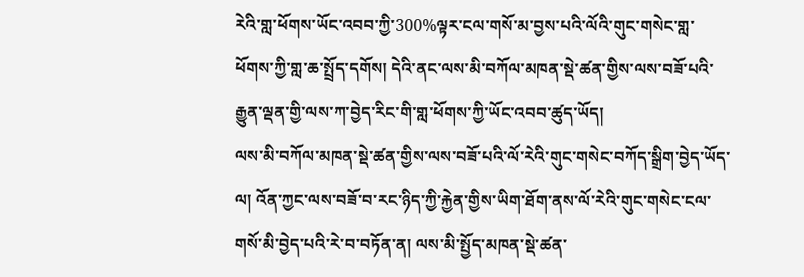རེའི་གླ་ཕོགས་ཡོང་འབབ་ཀྱི་300%ལྟར་ངལ་གསོ་མ་བྱས་པའི་ལོའི་གུང་གསེང་གླ་ཕོགས་ཀྱི་གླ་ཆ་སྤྲོད་དགོས། དེའི་ནང་ལས་མི་བཀོལ་མཁན་སྡེ་ཚན་གྱིས་ལས་བཟོ་པའི་རྒྱུན་ལྡན་གྱི་ལས་ཀ་བྱེད་རིང་གི་གླ་ཕོགས་ཀྱི་ཡོང་འབབ་ཚུད་ཡོད།
ལས་མི་བཀོལ་མཁན་སྡེ་ཚན་གྱིས་ལས་བཟོ་པའི་ལོ་རེའི་གུང་གསེང་བཀོད་སྒྲིག་བྱེད་ཡོད་ལ། འོན་ཀྱང་ལས་བཟོ་བ་རང་ཉིད་ཀྱི་རྐྱེན་གྱིས་ཡིག་ཐོག་ནས་ལོ་རེའི་གུང་གསེང་ངལ་གསོ་མི་བྱེད་པའི་རེ་བ་བཏོན་ན། ལས་མི་སྤྱོད་མཁན་སྡེ་ཚན་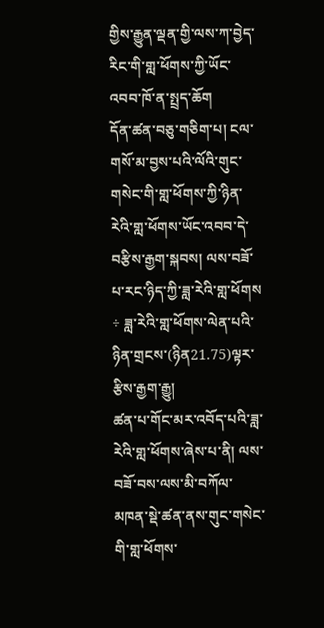གྱིས་རྒྱུན་ལྡན་གྱི་ལས་ཀ་བྱེད་རིང་གི་གླ་ཕོགས་ཀྱི་ཡོང་འབབ་ཁོ་ན་སྤྲད་ཆོག
དོན་ཚན་བཅུ་གཅིག་པ། ངལ་གསོ་མ་བྱས་པའི་ལོའི་གུང་གསེང་གི་གླ་ཕོགས་ཀྱི་ཉིན་རེའི་གླ་ཕོགས་ཡོང་འབབ་དེ་བརྩིས་རྒྱག་སྐབས། ལས་བཟོ་པ་རང་ཉིད་ཀྱི་ཟླ་རེའི་གླ་ཕོགས ÷ ཟླ་རེའི་གླ་ཕོགས་ལེན་པའི་ཉིན་གྲངས་(ཉིན21.75)ལྟར་རྩིས་རྒྱག་རྒྱུ།
ཚན་པ་གོང་མར་འབོད་པའི་ཟླ་རེའི་གླ་ཕོགས་ཞེས་པ་ནི། ལས་བཟོ་བས་ལས་མི་བཀོལ་མཁན་སྡེ་ཚན་ནས་གུང་གསེང་གི་གླ་ཕོགས་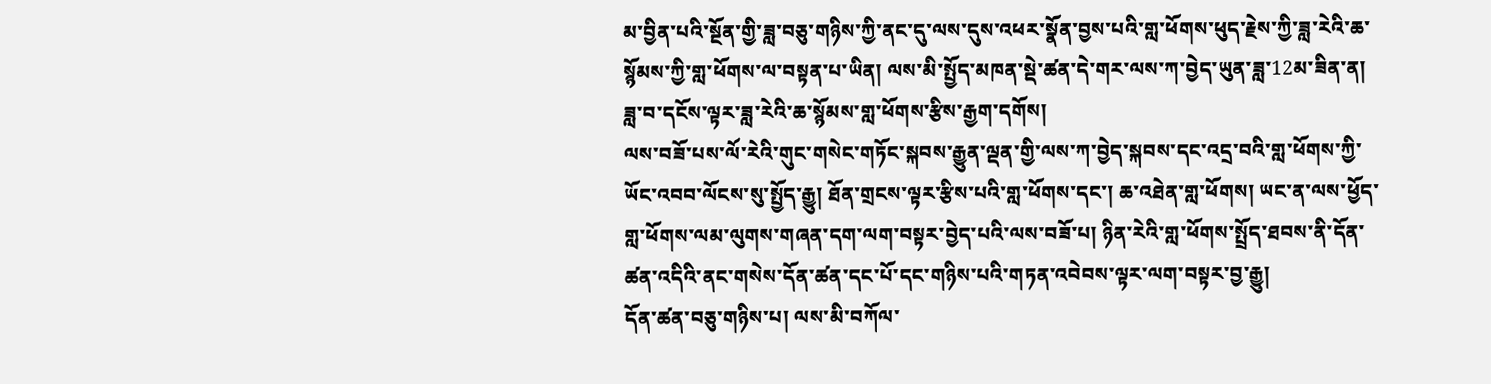མ་བྱིན་པའི་སྔོན་གྱི་ཟླ་བཅུ་གཉིས་ཀྱི་ནང་དུ་ལས་དུས་འཕར་སྣོན་བྱས་པའི་གླ་ཕོགས་ཕུད་རྗེས་ཀྱི་ཟླ་རེའི་ཆ་སྙོམས་ཀྱི་གླ་ཕོགས་ལ་བསྟན་པ་ཡིན། ལས་མི་སྤྱོད་མཁན་སྡེ་ཚན་དེ་གར་ལས་ཀ་བྱེད་ཡུན་ཟླ་12མ་ཟིན་ན། ཟླ་བ་དངོས་ལྟར་ཟླ་རེའི་ཆ་སྙོམས་གླ་ཕོགས་རྩིས་རྒྱག་དགོས།
ལས་བཟོ་པས་ལོ་རེའི་གུང་གསེང་གཏོང་སྐབས་རྒྱུན་ལྡན་གྱི་ལས་ཀ་བྱེད་སྐབས་དང་འདྲ་བའི་གླ་ཕོགས་ཀྱི་ཡོང་འབབ་ལོངས་སུ་སྤྱོད་རྒྱུ། ཐོན་གྲངས་ལྟར་རྩིས་པའི་གླ་ཕོགས་དང་། ཆ་འཐེན་གླ་ཕོགས། ཡང་ན་ལས་ཕྱོད་གླ་ཕོགས་ལམ་ལུགས་གཞན་དག་ལག་བསྟར་བྱེད་པའི་ལས་བཟོ་པ། ཉིན་རེའི་གླ་ཕོགས་སྤྲོད་ཐབས་ནི་དོན་ཚན་འདིའི་ནང་གསེས་དོན་ཚན་དང་པོ་དང་གཉིས་པའི་གཏན་འབེབས་ལྟར་ལག་བསྟར་བྱ་རྒྱུ།
དོན་ཚན་བཅུ་གཉིས་པ། ལས་མི་བཀོལ་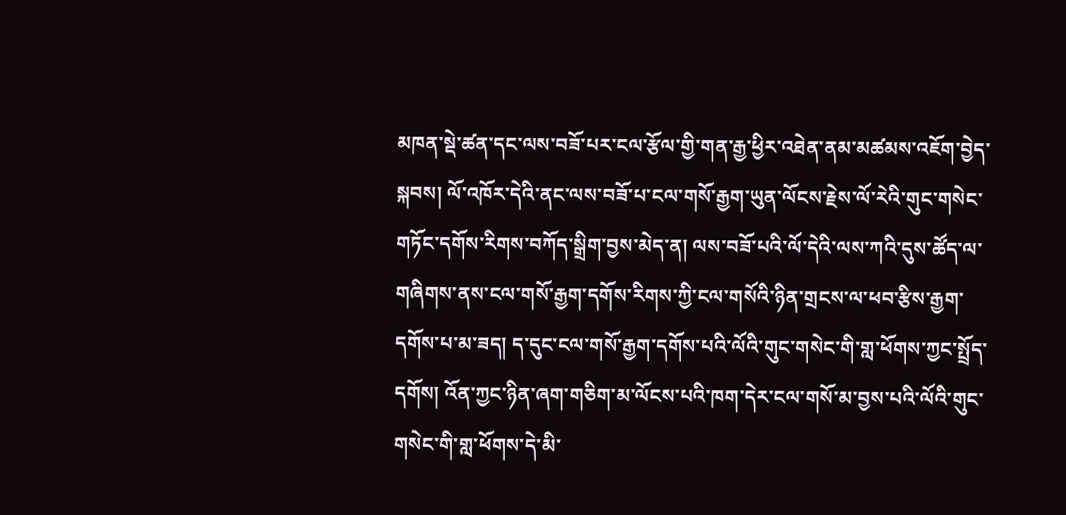མཁན་སྡེ་ཚན་དང་ལས་བཟོ་པར་ངལ་རྩོལ་གྱི་གན་རྒྱ་ཕྱིར་འཐེན་ནམ་མཚམས་འཇོག་བྱེད་སྐབས། ལོ་འཁོར་དེའི་ནང་ལས་བཟོ་པ་ངལ་གསོ་རྒྱག་ཡུན་ལོངས་རྗེས་ལོ་རེའི་གུང་གསེང་གཏོང་དགོས་རིགས་བཀོད་སྒྲིག་བྱས་མེད་ན། ལས་བཟོ་པའི་ལོ་དེའི་ལས་ཀའི་དུས་ཚོད་ལ་གཞིགས་ནས་ངལ་གསོ་རྒྱག་དགོས་རིགས་ཀྱི་ངལ་གསོའི་ཉིན་གྲངས་ལ་ཕབ་རྩིས་རྒྱག་དགོས་པ་མ་ཟད། ད་དུང་ངལ་གསོ་རྒྱག་དགོས་པའི་ལོའི་གུང་གསེང་གི་གླ་ཕོགས་ཀྱང་སྤྲོད་དགོས། འོན་ཀྱང་ཉིན་ཞག་གཅིག་མ་ལོངས་པའི་ཁག་དེར་ངལ་གསོ་མ་བྱས་པའི་ལོའི་གུང་གསེང་གི་གླ་ཕོགས་དེ་མི་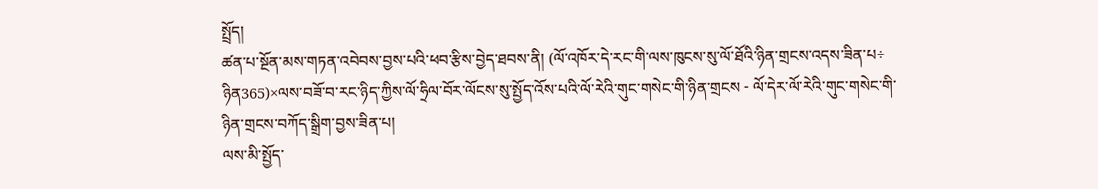སྤྲོད།
ཚན་པ་སྔོན་མས་གཏན་འབེབས་བྱས་པའི་ཕབ་རྩིས་བྱེད་ཐབས་ནི། (ལོ་འཁོར་དེ་རང་གི་ལས་ཁུངས་སུ་ལོ་ཐོའི་ཉིན་གྲངས་འདས་ཟིན་པ÷ ཉིན365)×ལས་བཟོ་བ་རང་ཉིད་ཀྱིས་ལོ་ཧྲིལ་བོར་ལོངས་སུ་སྤྱོད་འོས་པའི་ལོ་རེའི་གུང་གསེང་གི་ཉིན་གྲངས - ལོ་དེར་ལོ་རེའི་གུང་གསེང་གི་ཉིན་གྲངས་བཀོད་སྒྲིག་བྱས་ཟིན་པ།
ལས་མི་སྤྱོད་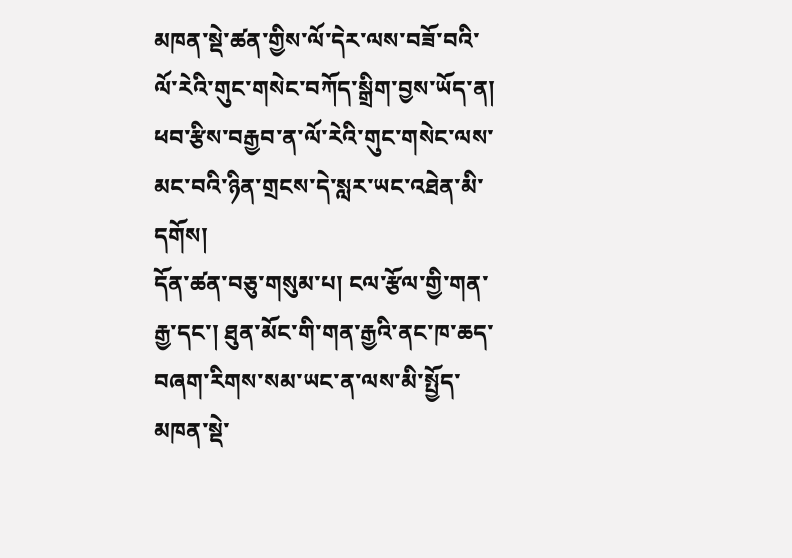མཁན་སྡེ་ཚན་གྱིས་ལོ་དེར་ལས་བཟོ་བའི་ལོ་རེའི་གུང་གསེང་བཀོད་སྒྲིག་བྱས་ཡོད་ན། ཕབ་རྩིས་བརྒྱབ་ན་ལོ་རེའི་གུང་གསེང་ལས་མང་བའི་ཉིན་གྲངས་དེ་སླར་ཡང་འཐེན་མི་དགོས།
དོན་ཚན་བཅུ་གསུམ་པ། ངལ་རྩོལ་གྱི་གན་རྒྱ་དང་། ཐུན་མོང་གི་གན་རྒྱའི་ནང་ཁ་ཆད་བཞག་རིགས་སམ་ཡང་ན་ལས་མི་སྤྱོད་མཁན་སྡེ་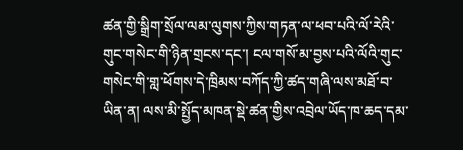ཚན་གྱི་སྒྲིག་སྲོལ་ལམ་ལུགས་ཀྱིས་གཏན་ལ་ཕབ་པའི་ལོ་རེའི་གུང་གསེང་གི་ཉིན་གྲངས་དང་། ངལ་གསོ་མ་བྱས་པའི་ལོའི་གུང་གསེང་གི་གླ་ཕོགས་དེ་ཁྲིམས་བཀོད་ཀྱི་ཚད་གཞི་ལས་མཐོ་བ་ཡིན་ན། ལས་མི་སྤྱོད་མཁན་སྡེ་ཚན་གྱིས་འབྲེལ་ཡོད་ཁ་ཆད་དམ་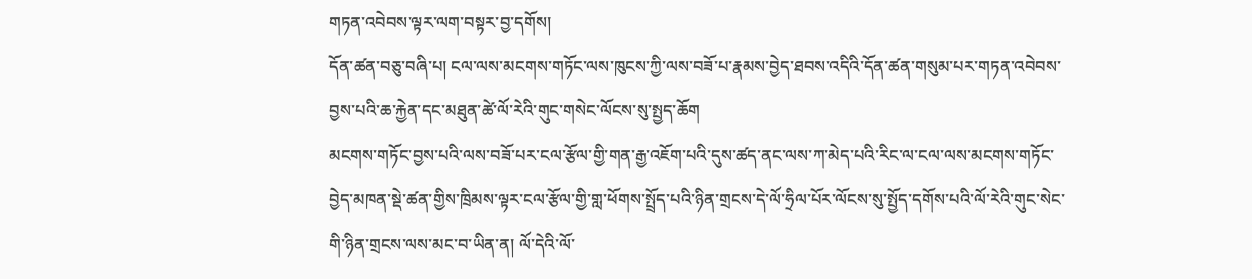གཏན་འབེབས་ལྟར་ལག་བསྟར་བྱ་དགོས།
དོན་ཚན་བཅུ་བཞི་པ། ངལ་ལས་མངགས་གཏོང་ལས་ཁུངས་ཀྱི་ལས་བཟོ་པ་རྣམས་བྱེད་ཐབས་འདིའི་དོན་ཚན་གསུམ་པར་གཏན་འབེབས་བྱས་པའི་ཆ་རྐྱེན་དང་མཐུན་ཚེ་ལོ་རེའི་གུང་གསེང་ལོངས་སུ་སྤྱད་ཆོག
མངགས་གཏོང་བྱས་པའི་ལས་བཟོ་པར་ངལ་རྩོལ་གྱི་གན་རྒྱ་འཇོག་པའི་དུས་ཚད་ནང་ལས་ཀ་མེད་པའི་རིང་ལ་ངལ་ལས་མངགས་གཏོང་བྱེད་མཁན་སྡེ་ཚན་གྱིས་ཁྲིམས་ལྟར་ངལ་རྩོལ་གྱི་གླ་ཕོགས་སྤྲོད་པའི་ཉིན་གྲངས་དེ་ལོ་ཧྲིལ་པོར་ལོངས་སུ་སྤྱོད་དགོས་པའི་ལོ་རེའི་གུང་སེང་གི་ཉིན་གྲངས་ལས་མང་བ་ཡིན་ན། ལོ་དེའི་ལོ་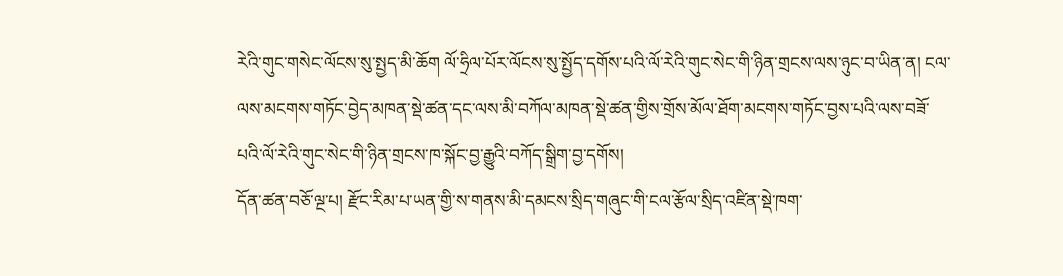རེའི་གུང་གསེང་ལོངས་སུ་སྤྱད་མི་ཆོག ལོ་ཧྲིལ་པོར་ལོངས་སུ་སྤྱོད་དགོས་པའི་ལོ་རེའི་གུང་སེང་གི་ཉིན་གྲངས་ལས་ཉུང་བ་ཡིན་ན། ངལ་ལས་མངགས་གཏོང་བྱེད་མཁན་སྡེ་ཚན་དང་ལས་མི་བཀོལ་མཁན་སྡེ་ཚན་གྱིས་གྲོས་མོལ་ཐོག་མངགས་གཏོང་བྱས་པའི་ལས་བཟོ་པའི་ལོ་རེའི་གུང་སེང་གི་ཉིན་གྲངས་ཁ་སྐོང་བྱ་རྒྱུའི་བཀོད་སྒྲིག་བྱ་དགོས།
དོན་ཚན་བཅོ་ལྔ་པ། རྫོང་རིམ་པ་ཡན་གྱི་ས་གནས་མི་དམངས་སྲིད་གཞུང་གི་ངལ་རྩོལ་སྲིད་འཛིན་སྡེ་ཁག་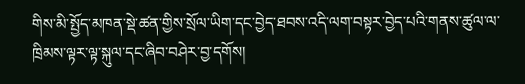གིས་མི་སྤྱོད་མཁན་སྡེ་ཚན་གྱིས་སྲོལ་ཡིག་དང་བྱེད་ཐབས་འདི་ལག་བསྟར་བྱེད་པའི་གནས་ཚུལ་ལ་ཁྲིམས་ལྟར་ལྟ་སྐུལ་དང་ཞིབ་བཤེར་བྱ་དགོས།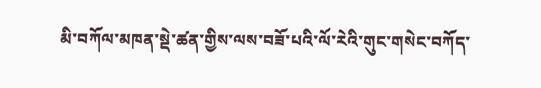མི་བཀོལ་མཁན་སྡེ་ཚན་གྱིས་ལས་བཟོ་པའི་ལོ་རེའི་གུང་གསེང་བཀོད་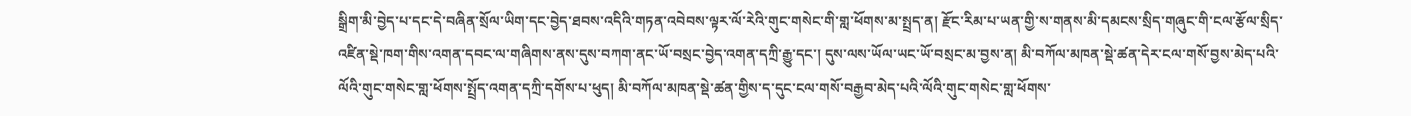སྒྲིག་མི་བྱེད་པ་དང་དེ་བཞིན་སྲོལ་ཡིག་དང་བྱེད་ཐབས་འདིའི་གཏན་འབེབས་ལྟར་ལོ་རེའི་གུང་གསེང་གི་གླ་ཕོགས་མ་སྤྲད་ན། རྫོང་རིམ་པ་ཡན་གྱི་ས་གནས་མི་དམངས་སྲིད་གཞུང་གི་ངལ་རྩོལ་སྲིད་འཛིན་སྡེ་ཁག་གིས་འགན་དབང་ལ་གཞིགས་ནས་དུས་བཀག་ནང་ཡོ་བསྲང་བྱེད་འགན་དཀྲི་རྒྱུ་དང་། དུས་ལས་ཡོལ་ཡང་ཡོ་བསྲང་མ་བྱས་ན། མི་བཀོལ་མཁན་སྡེ་ཚན་དེར་ངལ་གསོ་བྱས་མེད་པའི་ལོའི་གུང་གསེང་གླ་ཕོགས་སྤྲོད་འགན་དཀྲི་དགོས་པ་ཕུད། མི་བཀོལ་མཁན་སྡེ་ཚན་གྱིས་ད་དུང་ངལ་གསོ་བརྒྱབ་མེད་པའི་ལོའི་གུང་གསེང་གླ་ཕོགས་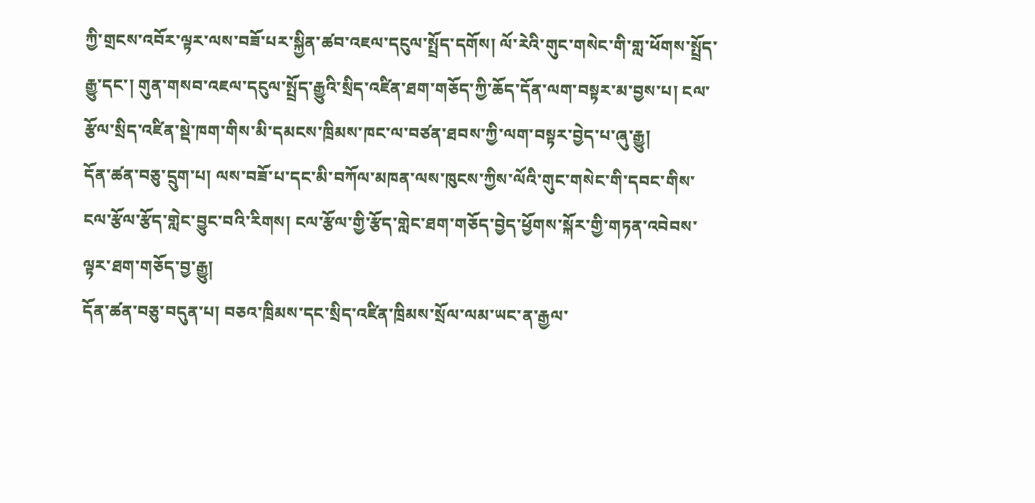ཀྱི་གྲངས་འབོར་ལྟར་ལས་བཟོ་པར་སྐྱིན་ཚབ་འཇལ་དངུལ་སྤྲོད་དགོས། ལོ་རེའི་གུང་གསེང་གི་གླ་ཕོགས་སྤྲོད་རྒྱུ་དང་། གུན་གསབ་འཇལ་དངུལ་སྤྲོད་རྒྱུའི་སྲིད་འཛིན་ཐག་གཅོད་ཀྱི་ཆོད་དོན་ལག་བསྟར་མ་བྱས་པ། ངལ་རྩོལ་སྲིད་འཛིན་སྡེ་ཁག་གིས་མི་དམངས་ཁྲིམས་ཁང་ལ་བཙན་ཐབས་ཀྱི་ལག་བསྟར་བྱེད་པ་ཞུ་རྒྱུ།
དོན་ཚན་བཅུ་དྲུག་པ། ལས་བཟོ་པ་དང་མི་བཀོལ་མཁན་ལས་ཁུངས་ཀྱིས་ལོའི་གུང་གསེང་གི་དབང་གིས་ངལ་རྩོལ་རྩོད་གླེང་བྱུང་བའི་རིགས། ངལ་རྩོལ་གྱི་རྩོད་གླེང་ཐག་གཅོད་བྱེད་ཕྱོགས་སྐོར་གྱི་གཏན་འབེབས་ལྟར་ཐག་གཅོད་བྱ་རྒྱུ།
དོན་ཚན་བཅུ་བདུན་པ། བཅའ་ཁྲིམས་དང་སྲིད་འཛིན་ཁྲིམས་སྲོལ་ལམ་ཡང་ན་རྒྱལ་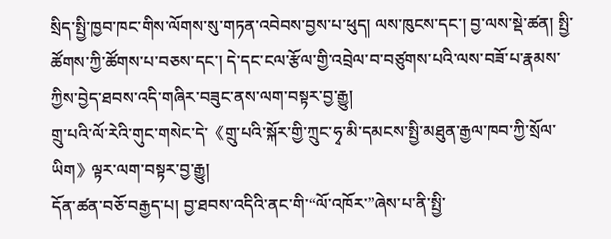སྲིད་སྤྱི་ཁྱབ་ཁང་གིས་ལོགས་སུ་གཏན་འབེབས་བྱས་པ་ཕུད། ལས་ཁུངས་དང་། བྱ་ལས་སྡེ་ཚན། སྤྱི་ཚོགས་ཀྱི་ཚོགས་པ་བཅས་དང་། དེ་དང་ངལ་རྩོལ་གྱི་འབྲེལ་བ་བཙུགས་པའི་ལས་བཟོ་པ་རྣམས་ཀྱིས་བྱེད་ཐབས་འདི་གཞིར་བཟུང་ནས་ལག་བསྟར་བྱ་རྒྱུ།
གྲུ་པའི་ལོ་རེའི་གུང་གསེང་དེ་《གྲུ་པའི་སྐོར་གྱི་ཀྲུང་ཧྭ་མི་དམངས་སྤྱི་མཐུན་རྒྱལ་ཁབ་ཀྱི་སྲོལ་ཡིག》ལྟར་ལག་བསྟར་བྱ་རྒྱུ།
དོན་ཚན་བཅོ་བརྒྱད་པ། བྱ་ཐབས་འདིའི་ནང་གི་“ལོ་འཁོར་”ཞེས་པ་ནི་སྤྱི་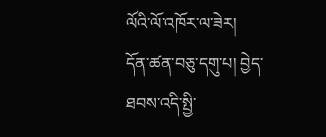ལོའི་ལོ་འཁོར་ལ་ཟེར།
དོན་ཚན་བཅུ་དགུ་པ། བྱེད་ཐབས་འདི་སྤྱི་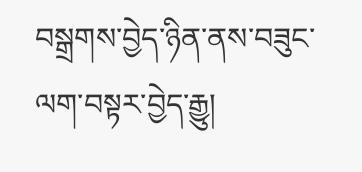བསྒྲགས་བྱེད་ཉིན་ནས་བཟུང་ལག་བསྟར་བྱེད་རྒྱུ།